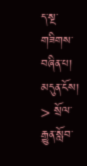ད་སྔ་གཟིགས་བཞིན་པ།  མདུན་ངོས། > སྲོལ་རྒྱུན་སློབ་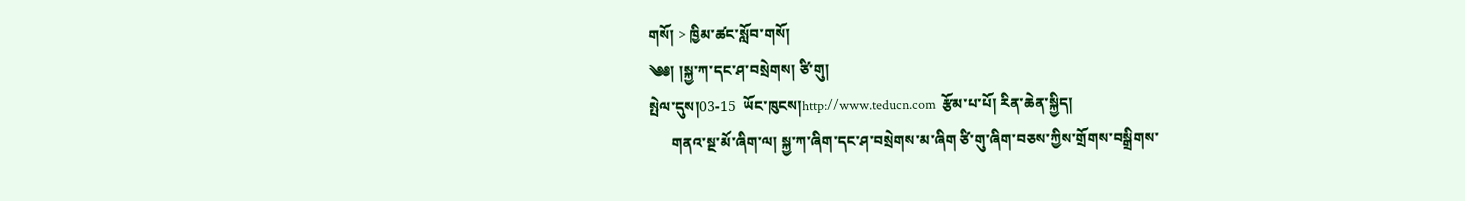གསོ། > ཁྱིམ་ཚང་སློབ་གསོ།
༄༅། །སྐྱ་ཀ་དང་ཤ་བསྲེགས། ཙི་གུ།
སྤེལ་དུས།03-15  ཡོང་ཁུངས།http://www.teducn.com  རྩོམ་པ་པོ། རིན་ཆེན་སྐྱིད།
      གནའ་སྔ་མོ་ཞིག་ལ། སྐྱ་ཀ་ཞིག་དང་ཤ་བསྲེགས་མ་ཞིག ཙི་གུ་ཞིག་བཅས་ཀྱིས་གྲོགས་བསྒྲིགས་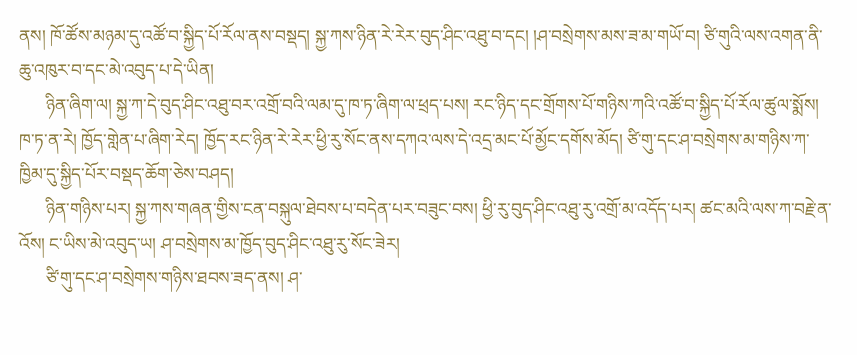ནས། ཁོ་ཚོས་མཉམ་དུ་འཚོ་བ་སྐྱིད་པོ་རོལ་ནས་བསྡད། སྐྱ་ཀས་ཉིན་རེ་རེར་བུད་ཤིང་འཐུ་བ་དང། །ཤ་བསྲེགས་མས་ཟ་མ་གཡོ་བ། ཙི་གུའི་ལས་འགན་ནི་ཆུ་འཁུར་བ་དང་མེ་འབུད་པ་དེ་ཡིན།
      ཉིན་ཞིག་ལ། སྐྱ་ཀ་དེ་བུད་ཤིང་འཐུ་བར་འགྲོ་བའི་ལམ་དུ་ཁ་ཏ་ཞིག་ལ་ཕྲད་པས། རང་ཉིད་དང་གྲོགས་པོ་གཉིས་ཀའི་འཚོ་བ་སྐྱིད་པོ་རོལ་ཚུལ་སྨོས། ཁ་ཏ་ན་རེ། ཁྱོད་གླེན་པ་ཞིག་རེད། ཁྱོད་རང་ཉིན་རེ་རེར་ཕྱི་རུ་སོང་ནས་དཀའ་ལས་དེ་འདྲ་མང་པོ་མྱོང་དགོས་མོད། ཙི་གུ་དང་ཤ་བསྲེགས་མ་གཉིས་ཀ་ཁྱིམ་དུ་སྐྱིད་པོར་བསྡད་ཆོག་ཅེས་བཤད།
      ཉིན་གཉིས་པར། སྐྱ་ཀས་གཞན་གྱིས་ངན་བསྐུལ་ཐེབས་པ་བདེན་པར་བཟུང་བས། ཕྱི་རུ་བུད་ཤིང་འཐུ་རུ་འགྲོ་མ་འདོད་པར། ཚང་མའི་ལས་ཀ་བརྗེ་ན་འོས། ང་ཡིས་མེ་འབུད་ཡ། ཤ་བསྲེགས་མ་ཁྱོད་བུད་ཤིང་འཐུ་རུ་སོང་ཟེར།
      ཙི་གུ་དང་ཤ་བསྲེགས་གཉིས་ཐབས་ཟད་ནས། ཤ་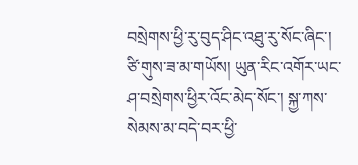བསྲེགས་ཕྱི་རུ་བུད་ཤིང་འཐུ་རུ་སོང་ཞིང་། ཙི་གུས་ཟ་མ་གཡོས། ཡུན་རིང་འགོར་ཡང་ཤ་བསྲེགས་ཕྱིར་འོང་མེད་སོང་། སྐྱ་ཀས་སེམས་མ་བདེ་བར་ཕྱི་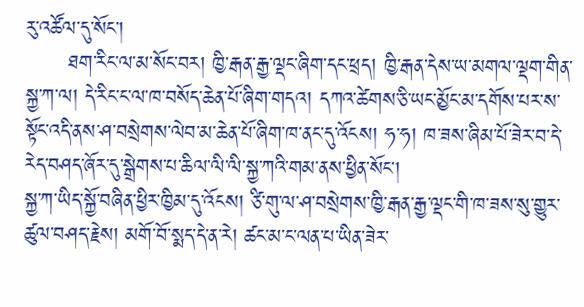རུ་འཚོལ་དུ་སོང་།
      ཐག་རིང་ལ་མ་སོང་བར། ཁྱི་རྒན་རྒྱ་ལྡང་ཞིག་དང་ཕྲད། ཁྱི་རྒན་དེས་ཡ་མགལ་ལྡག་གིན་སྐྱ་ཀ་ལ། དེ་རིང་ང་ལ་ཁ་བསོད་ཆེན་པོ་ཞིག་གདའ། དཀའ་ཚེགས་ཅི་ཡང་མྱོང་མ་དགོས་པར་ས་སྟོང་འདི་ནས་ཤ་བསྲེགས་ལེབ་མ་ཆེན་པོ་ཞིག་ཁ་ནང་དུ་འོངས། ཧ་ཧ། ཁ་ཟས་ཞིམ་པོ་ཟེར་བ་དེ་རེད་བཤད་ཞོར་དུ་སྒྲེགས་པ་ཆིལ་ལི་ལི་སྐྱ་ཀའི་གམ་ནས་ཕྱིན་སོང་།
སྐྱ་ཀ་ཡིད་སྐྱོ་བཞིན་ཕྱིར་ཁྱིམ་དུ་འོངས། ཙི་གུ་ལ་ཤ་བསྲེགས་ཁྱི་རྒན་རྒྱ་ལྡང་གི་ཁ་ཟས་སུ་གྱུར་ཚུལ་བཤད་རྗེས། མགོ་བོ་སྨད་དེ་ན་རེ། ཚང་མ་ང་ལན་པ་ཡིན་ཟེར་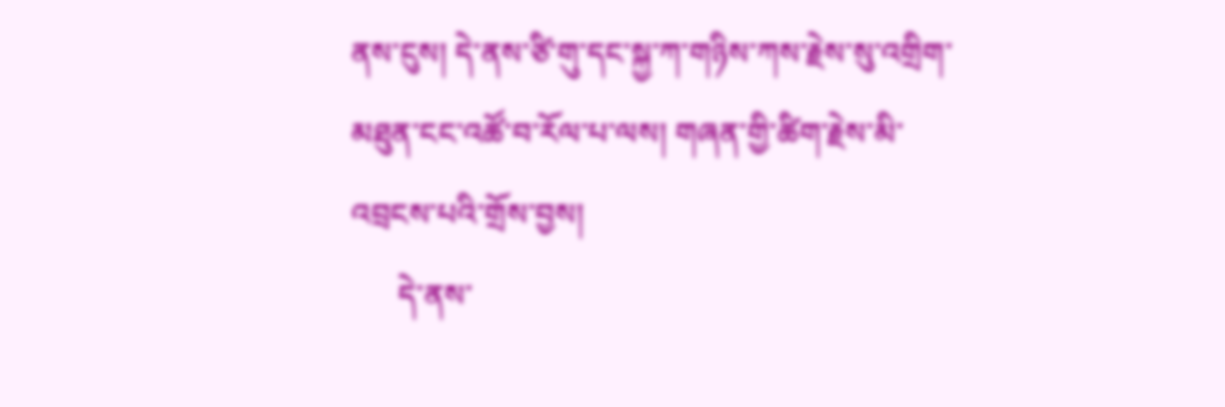ནས་ངུས། དེ་ནས་ཙི་གུ་དང་སྐྱ་ཀ་གཉིས་ཀས་རྗེས་སུ་འགྲིག་མཐུན་ངང་འཚོ་བ་རོལ་པ་ལས། གཞན་གྱི་ཚིག་རྗེས་མི་འབྲངས་པའི་གྲོས་བྱས།
      དེ་ནས་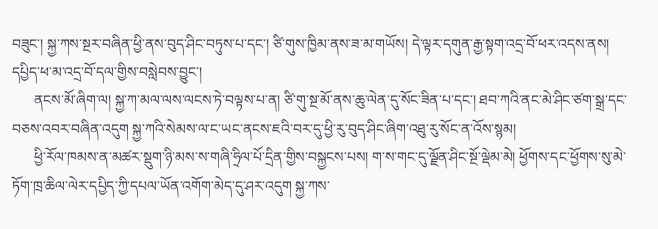བཟུང་། སྐྱ་ཀས་སྔར་བཞིན་ཕྱི་ནས་བུད་ཤིང་བཏུས་པ་དང་། ཙི་གུས་ཁྱིམ་ནས་ཟ་མ་གཡོས། དེ་ལྟར་དགུན་རྒྱ་སྟག་འདྲ་བོ་ཕར་འདས་ནས། དཔྱིད་ཕ་མ་འདྲ་བོ་དལ་གྱིས་བསླེབས་བྱུང་།
      ནངས་མོ་ཞིག་ལ། སྐྱ་ཀ་མལ་ལས་ལངས་ཏེ་བལྟས་པ་ན། ཙི་གུ་སྔ་མོ་ནས་ཆུ་ལེན་དུ་སོང་ཟིན་པ་དང་། ཐབ་ཀའི་ནང་མེ་ཤིང་ཙག་སྒྲ་དང་བཅས་འབར་བཞིན་འདུག སྐྱ་ཀའི་སེམས་ལ་ང་ཡང་ནངས་ཇའི་བར་དུ་ཕྱི་རུ་བུད་ཤིང་ཞིག་འཐུ་རུ་སོང་ན་འོས་སྙམ།
      ཕྱི་རོལ་ཁམས་ན་མཚར་སྡུག་ཉི་མས་ས་གཞི་ཧྲིལ་པོ་དྲིན་གྱིས་བསྐྱངས་པས། ག་ས་གང་དུ་ལྗོན་ཤིང་སྔོ་ལྡེམ་མེ། ཕྱོགས་དང་ཕྱོགས་སུ་མེ་ཏོག་ཁྲ་ཆིལ་ལེར་དཔྱིད་ཀྱི་དཔལ་ཡོན་འགོག་མེད་དུ་ཤར་འདུག སྐྱ་ཀས་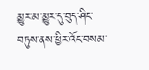མྱུར་མ་མྱུར་དུ་བུད་ཤིང་བཏུས་ནས་ཕྱིར་འོང་བསམ་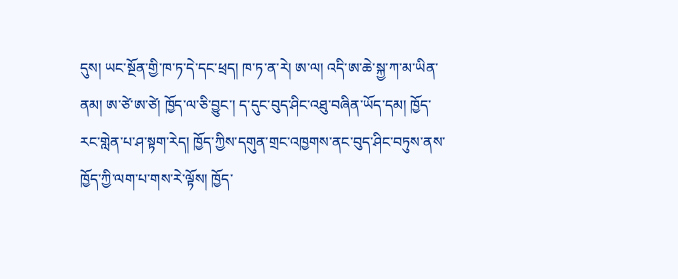དུས། ཡང་སྔོན་གྱི་ཁ་ཏ་དེ་དང་ཕྲད། ཁ་ཏ་ན་རེ། ཨ་ལ། འདི་ཨ་ཆེ་སྐྱ་ཀ་མ་ཡིན་ནམ། ཨ་ཙེ་ཨ་ཙེ། ཁྱོད་ལ་ཅི་བྱུང་། ད་དུང་བུད་ཤིང་འཐུ་བཞིན་ཡོད་དམ། ཁྱོད་རང་གླེན་པ་ཤ་སྟག་རེད། ཁྱོད་ཀྱིས་དགུན་གྲང་འཁྱགས་ནང་བུད་ཤིང་བཏུས་ནས་ཁྱོད་ཀྱི་ལག་པ་གས་རེ་ལྟོས། ཁྱོད་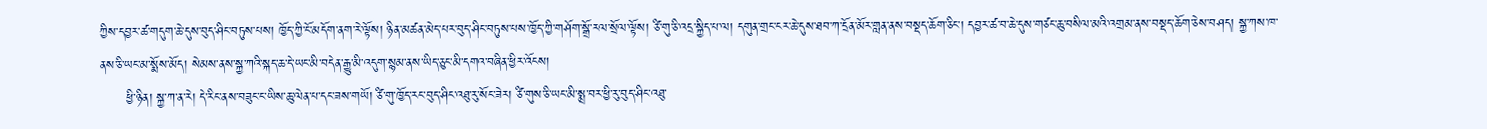ཀྱིས་དབྱར་ཚ་གདུག་ཆེ་དུས་བུད་ཤིང་བཏུས་པས། ཁྱོད་ཀྱི་ངོ་མདོག་ནག་རེ་ལྟོས། ཉིན་མཚན་མེད་པར་བུད་ཤིང་བཏུས་པས་ཁྱོད་ཀྱི་གཤོག་སྒྲོ་རལ་སྲོལ་ལྟོས། ཙི་གུ་ཅི་འདྲ་སྐྱིད་པ་ལ། དགུན་གྲང་ངར་ཆེ་དུས་ཐབ་ཀ་དྲོན་མོར་གླན་ནས་བསྡད་ཆོག་ཅིང་། དབྱར་ཚ་བ་ཆེ་དུས་གཙང་ཆུ་བསིལ་མའི་འགྲམ་ནས་བསྡད་ཆོག་ཅེས་བཤད། སྐྱ་ཀས་ཁ་ནས་ཅི་ཡང་མ་སྨོས་མོད། སེམས་ནས་སྐྱ་ཀའི་སྐད་ཆ་དེ་ཡང་མི་བདེན་རྒྱུ་མི་འདུག་སྙམ་ནས་ཡིད་ཅུང་མི་དགའ་བཞིན་ཕྱིར་འོངས།
      ཕྱི་ཉིན། སྐྱ་ཀ་ན་རེ། དེ་རིང་ནས་བཟུང་ང་ཡིས་ཆུ་ལེན་པ་དང་ཟས་གཡོ། ཙི་གུ་ཁྱོད་རང་བུད་ཤིང་འཐུ་རུ་སོང་ཟེར། ཙི་གུས་ཅི་ཡང་མི་སྨྲ་བར་ཕྱི་རུ་བུད་ཤིང་འཐུ་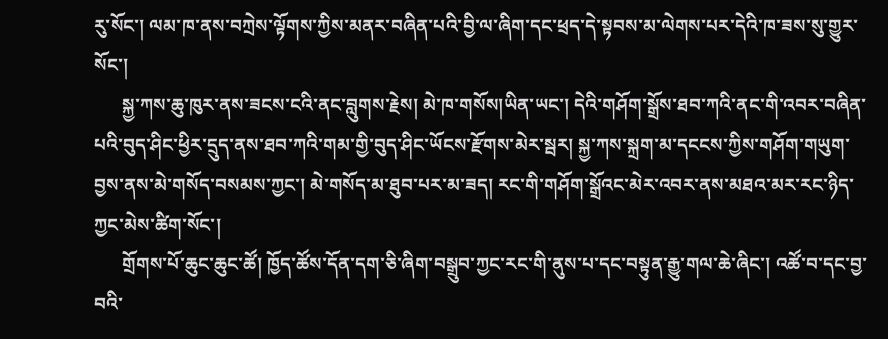རུ་སོང་། ལམ་ཁ་ནས་བཀྲེས་ལྟོགས་ཀྱིས་མནར་བཞིན་པའི་བྱི་ལ་ཞིག་དང་ཕྲད་དེ་སྟབས་མ་ལེགས་པར་དེའི་ཁ་ཟས་སུ་གྱུར་སོང་།
      སྐྱ་ཀས་ཆུ་ཁུར་ནས་ཟངས་ངའི་ནང་བླུགས་རྗེས། མེ་ཁ་གསོས།ཡིན་ཡང་། དེའི་གཤོག་སྒྲོས་ཐབ་ཀའི་ནང་གི་འབར་བཞིན་པའི་བུད་ཤིང་ཕྱིར་དྲུད་ནས་ཐབ་ཀའི་གམ་གྱི་བུད་ཤིང་ཡོངས་རྫོགས་མེར་སྦར། སྐྱ་ཀས་སྐྲག་མ་དངངས་ཀྱིས་གཤོག་གཡུག་བྱས་ནས་མེ་གསོད་བསམས་ཀྱང་། མེ་གསོད་མ་ཐུབ་པར་མ་ཟད། རང་གི་གཤོག་སྒྲོའང་མེར་འབར་ནས་མཐའ་མར་རང་ཉིད་ཀྱང་མེས་ཚིག་སོང་།
      གྲོགས་པོ་ཆུང་ཆུང་ཚོ། ཁྱོད་ཚོས་དོན་དག་ཅི་ཞིག་བསྒྲུབ་ཀྱང་རང་གི་ནུས་པ་དང་བསྟུན་རྒྱུ་གལ་ཆེ་ཞིང་། འཚོ་བ་དང་བྱ་བའི་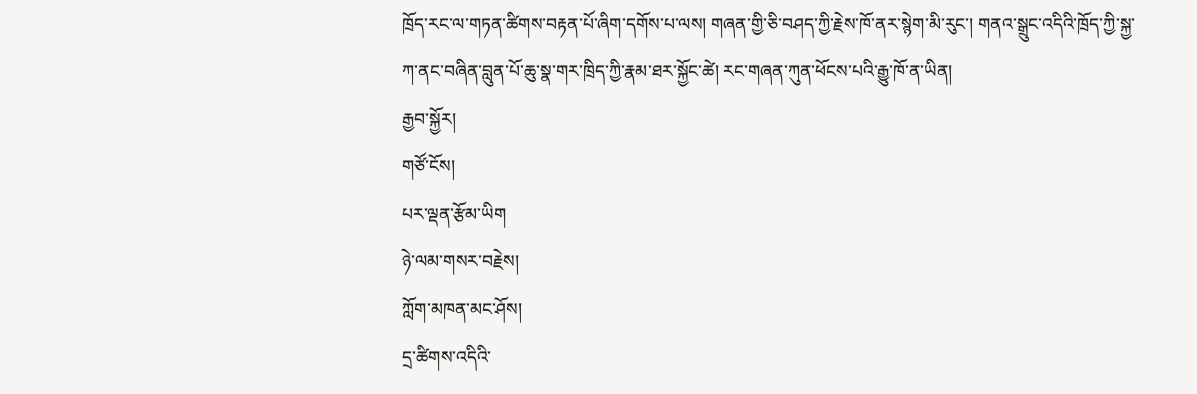ཁྲོད་རང་ལ་གཏན་ཚིགས་བརྟན་པོ་ཞིག་དགོས་པ་ལས། གཞན་གྱི་ཅི་བཤད་ཀྱི་རྗེས་ཁོ་ནར་སྙེག་མི་རུང་། གནའ་སྒྲུང་འདིའི་ཁྲོད་ཀྱི་སྐྱ་ཀ་ནང་བཞིན་བླུན་པོ་ཆུ་སྣ་གར་ཁྲིད་ཀྱི་རྣམ་ཐར་སྐྱོང་ཚེ། རང་གཞན་ཀུན་ཕོངས་པའི་རྒྱུ་ཁོ་ན་ཡིན།
རྒྱབ་སྐྱོར།
གཙོ་ངོས།
པར་ལྡན་རྩོམ་ཡིག
ཉེ་ལམ་གསར་བརྗེས།
ཀློག་མཁན་མང་ཤོས།
དྲ་ཚིགས་འདིའི་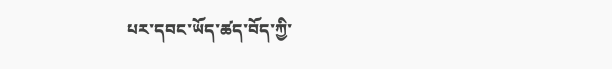པར་དབང་ཡོད་ཚད་བོད་ཀྱི་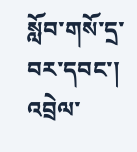སློབ་གསོ་དྲ་བར་དབང་།
འབྲེལ་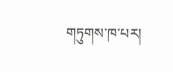གཏུགས་ཁ་པར།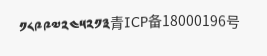༡༨༩༩༧༢༤༥༢༡༣青ICP备18000196号